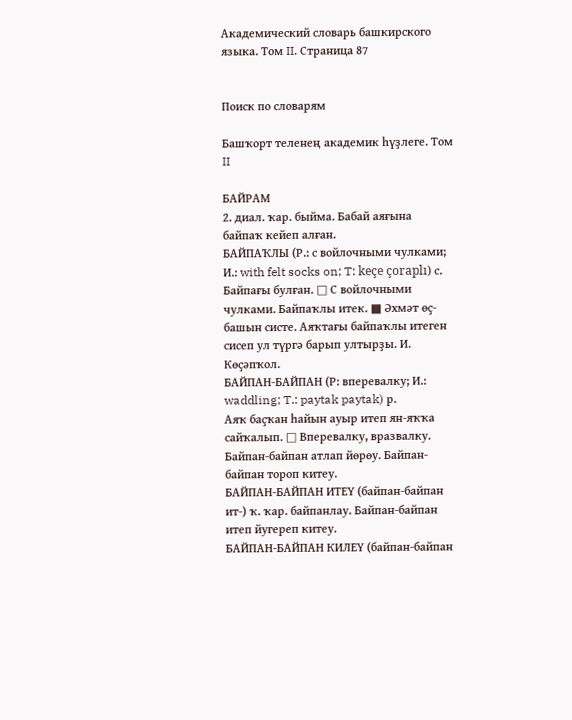Академический словарь башкирского языка. Том II. Страница 87


Поиск по словарям

Башҡорт теленең академик һүҙлеге. Том II

БАЙРАМ
2. диал. ҡар. быйма. Бабай аяғына байпаҡ кейеп алған.
БАЙПАҠЛЫ (Р.: с войлочными чулками; И.: with felt socks on; T: keçe çoraplı) с.
Байпағы булған. □ С войлочными чулками. Байпаҡлы итек. ■ Әхмәт өҫ-башын систе. Аяҡтағы байпаҡлы итеген сисеп ул түргә барып ултырҙы. И. Көҫәпҡол.
БАЙПАН-БАЙПАН (Р: вперевалку; И.: waddling; T.: paytak paytak) р.
Аяҡ баҫҡан һайын ауыр итеп ян-яҡҡа сайҡалып. □ Вперевалку, вразвалку. Байпан-байпан атлап йөрөу. Байпан-байпан тороп китеу.
БАЙПАН-БАЙПАН ИТЕҮ (байпан-байпан ит-) ҡ. ҡар. байпанлау. Байпан-байпан итеп йугереп китеу.
БАЙПАН-БАЙПАН КИЛЕҮ (байпан-байпан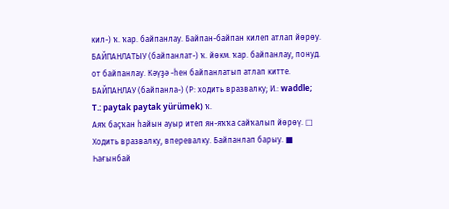кил-) ҡ. ҡар. байпанлау. Байпан-байпан килеп атлап йөрөу.
БАЙПАНЛАТЫУ (байпанлат-) ҡ. йөкм. ҡар. байпанлау, понуд. от байпанлау. Кәүҙә -һен байпанлатып атлап китте.
БАЙПАНЛАУ (байпанла-) (Р: ходить вразвалку; И.: waddle; T.: paytak paytak yürümek) ҡ.
Аяҡ баҫҡан һайын ауыр итеп ян-яҡҡа сайҡалып йөрөү. □ Ходить вразвалку, вперевалку. Байпанлап барыу. ■ Һағынбай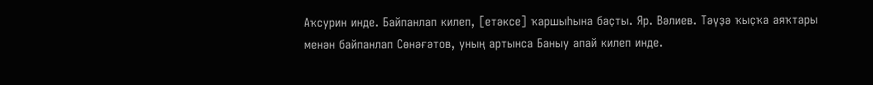Аҡсурин инде. Байпанлап килеп, [етәксе] ҡаршыһына баҫты. Яр. Вәлиев. Тәүҙә ҡыҫҡа аяҡтары менән байпанлап Сөнәғәтов, уның артынса Баныу апай килеп инде.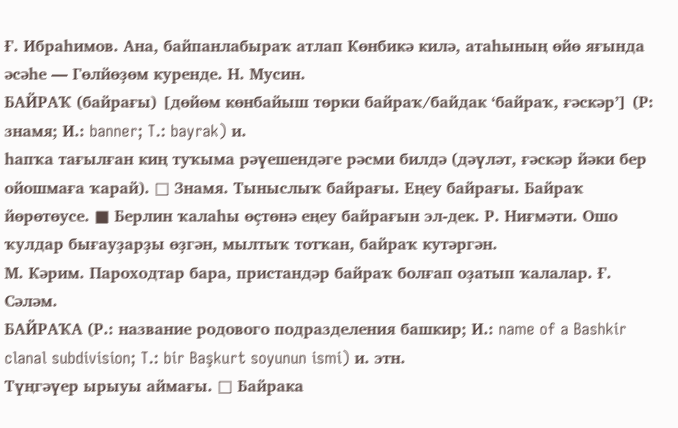Ғ. Ибраһимов. Ана, байпанлабыраҡ атлап Көнбикә килә, атаһының өйө яғында әсәһе — Гөлйөҙөм куренде. Н. Мусин.
БАЙРАҠ (байрағы) [дөйөм көнбайыш төрки байраҡ/байдак ‘байраҡ, ғәскәр’] (Р: знамя; И.: banner; T.: bayrak) и.
һапҡа тағылған киң туҡыма рәүешендәге рәсми билдә (дәүләт, ғәскәр йәки бер ойошмаға ҡарай). □ Знамя. Тыныслыҡ байрағы. Еңеу байрағы. Байраҡ йөрөтөусе. ■ Берлин ҡалаһы өҫтөнә еңеу байрағын эл-дек. Р. Ниғмәти. Ошо ҡулдар бығауҙарҙы өҙгән, мылтыҡ тотҡан, байраҡ кутәргән.
М. Кәрим. Пароходтар бара, пристандәр байраҡ болғап оҙатып ҡалалар. Ғ. Сәләм.
БАЙРАҠА (Р.: название родового подразделения башкир; И.: name of a Bashkir clanal subdivision; T.: bir Başkurt soyunun ismi) и. этн.
Түңгәүер ырыуы аймағы. □ Байрака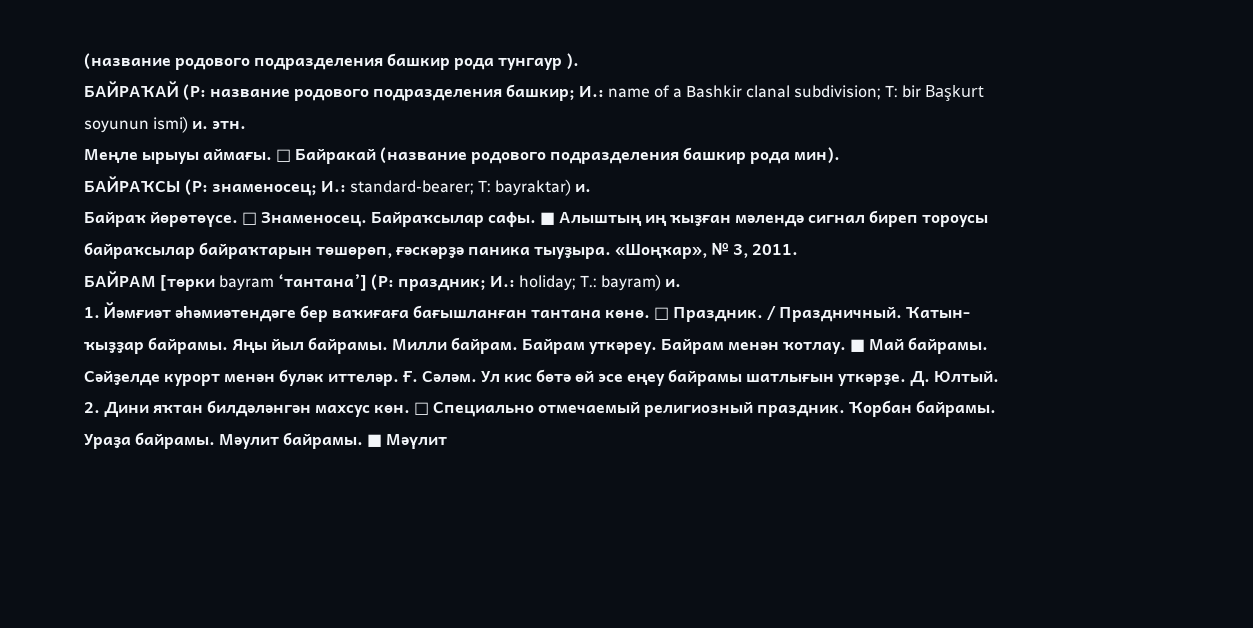(название родового подразделения башкир рода тунгаур ).
БАЙРАҠАЙ (Р: название родового подразделения башкир; И.: name of a Bashkir clanal subdivision; T: bir Başkurt soyunun ismi) и. этн.
Меңле ырыуы аймағы. □ Байракай (название родового подразделения башкир рода мин).
БАЙРАҠСЫ (Р: знаменосец; И.: standard-bearer; T: bayraktar) и.
Байраҡ йөрөтөүсе. □ Знаменосец. Байраҡсылар сафы. ■ Алыштың иң ҡыҙған мәлендә сигнал биреп тороусы байраҡсылар байраҡтарын төшөрөп, ғәскәрҙә паника тыуҙыра. «Шоңҡар», № 3, 2011.
БАЙРАМ [төрки bayram ‘тантана’] (Р: праздник; И.: holiday; T.: bayram) и.
1. Йәмғиәт әһәмиәтендәге бер ваҡиғаға бағышланған тантана көнө. □ Праздник. / Праздничный. Ҡатын-ҡыҙҙар байрамы. Яңы йыл байрамы. Милли байрам. Байрам уткәреу. Байрам менән ҡотлау. ■ Май байрамы. Сәйҙелде курорт менән буләк иттеләр. Ғ. Сәләм. Ул кис бөтә өй эсе еңеу байрамы шатлығын уткәрҙе. Д. Юлтый.
2. Дини яҡтан билдәләнгән махсус көн. □ Специально отмечаемый религиозный праздник. Ҡорбан байрамы. Ураҙа байрамы. Мәулит байрамы. ■ Мәүлит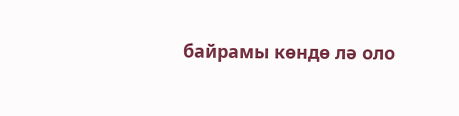байрамы көндө лә оло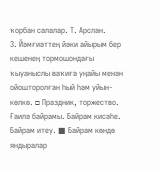ҡорбан салалар. Т. Арслан.
3. Йәмғиәттең йәки айырым бер кешенең тормошондағы ҡыуаныслы ваҡиға уңайы менән ойошторолған һый һәм уйын-көлкө. □ Праздник, торжество. Ғаилә байрамы. Байрам кисәһе. Байрам итеу. ■ Байрам көндө яндыралар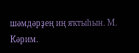шәмдәрҙең иң яҡтыһын. М. Кәрим.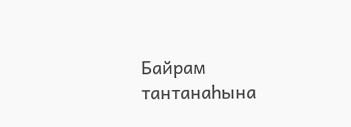Байрам тантанаһына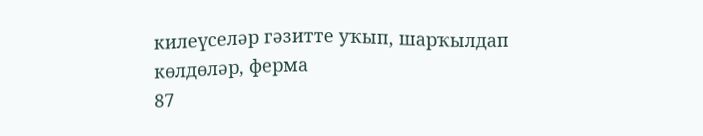килеүселәр гәзитте уҡып, шарҡылдап көлдөләр, ферма
87